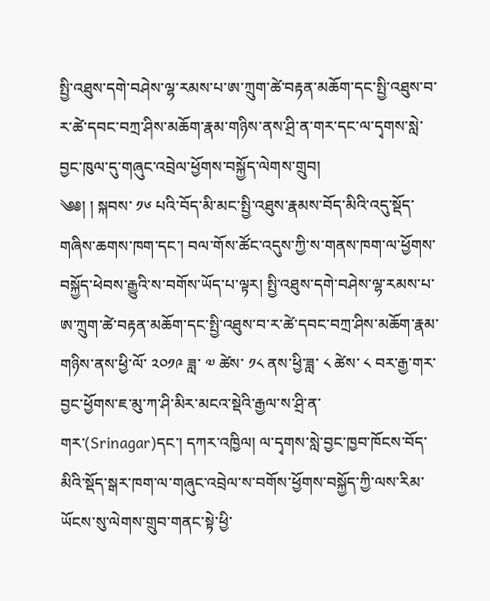སྤྱི་འཐུས་དགེ་བཤེས་ལྷ་རམས་པ་ཨ་ཀྲུག་ཚེ་བརྟན་མཆོག་དང་སྤྱི་འཐུས་བ་ར་ཚེ་དབང་བཀྲ་ཤིས་མཆོག་རྣམ་གཉིས་ནས་ཤྲི་ན་གར་དང་ལ་དྭགས་སླེ་བྱང་ཁུལ་དུ་གཞུང་འབྲེལ་ཕྱོགས་བསྐྱོད་ལེགས་གྲུབ།
༄༅། ། སྐབས་ ༡༦ པའི་བོད་མི་མང་སྤྱི་འཐུས་རྣམས་བོད་མིའི་འདུ་སྡོད་གཞིས་ཆགས་ཁག་དང་། བལ་གོས་ཚོང་འདུས་ཀྱི་ས་གནས་ཁག་ལ་ཕྱོགས་བསྐྱོད་ཕེབས་རྒྱུའི་ས་བགོས་ཡོད་པ་ལྟར། སྤྱི་འཐུས་དགེ་བཤེས་ལྷ་རམས་པ་ཨ་ཀྲུག་ཚེ་བརྟན་མཆོག་དང་སྤྱི་འཐུས་བ་ར་ཚེ་དབང་བཀྲ་ཤིས་མཆོག་རྣམ་གཉིས་ནས་ཕྱི་ལོ་ ༢༠༡༩ ཟླ་ ༧ ཚེས་ ༡༨ ནས་ཕྱི་ཟླ་ ༨ ཚེས་ ༨ བར་རྒྱ་གར་བྱང་ཕྱོགས་ཇ་མུ་ཀ་ཤི་མིར་མངའ་སྡེའི་རྒྱལ་ས་ཤྲི་ན་གར་(Srinagar)དང་། དཀར་འཁྱིལ། ལ་དྭགས་སླེ་བྱང་ཁྱབ་ཁོངས་བོད་མིའི་སྡོད་སྒར་ཁག་ལ་གཞུང་འབྲེལ་ས་བགོས་ཕྱོགས་བསྐྱོད་ཀྱི་ལས་རིམ་ཡོངས་སུ་ལེགས་གྲུབ་གནང་སྟེ་ཕྱི་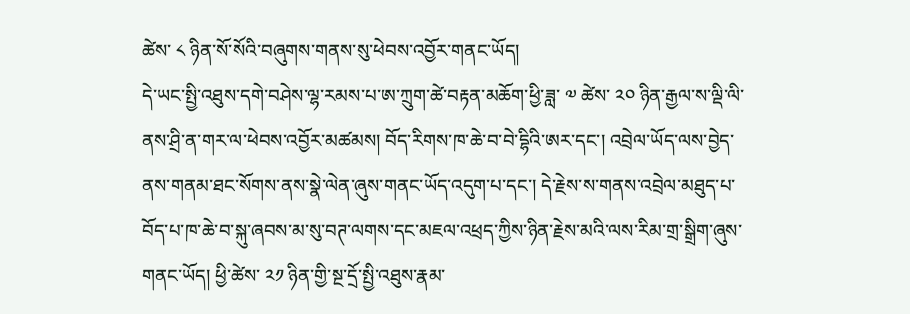ཚེས་ ༨ ཉིན་སོ་སོའི་བཞུགས་གནས་སུ་ཕེབས་འབྱོར་གནང་ཡོད།
དེ་ཡང་སྤྱི་འཐུས་དགེ་བཤེས་ལྷ་རམས་པ་ཨ་ཀྲུག་ཚེ་བརྟན་མཆོག་ཕྱི་ཟླ་ ༧ ཚེས་ ༢༠ ཉིན་རྒྱལ་ས་ལྡི་ལི་ནས་ཤྲི་ན་གར་ལ་ཕེབས་འབྱོར་མཚམས། བོད་རིགས་ཁ་ཆེ་བ་བེ་དྷིའི་ཨར་དང་། འབྲེལ་ཡོད་ལས་བྱེད་ནས་གནམ་ཐང་སོགས་ནས་སྣེ་ལེན་ཞུས་གནང་ཡོད་འདུག་པ་དང་། དེ་རྗེས་ས་གནས་འབྲེལ་མཐུད་པ་བོད་པ་ཁ་ཆེ་བ་སྐུ་ཞབས་མ་སུ་བཊ་ལགས་དང་མཇལ་འཕྲད་ཀྱིས་ཉིན་རྗེས་མའི་ལས་རིམ་གྲ་སྒྲིག་ཞུས་གནང་ཡོད། ཕྱི་ཚེས་ ༢༡ ཉིན་གྱི་སྔ་དྲོ་སྤྱི་འཐུས་རྣམ་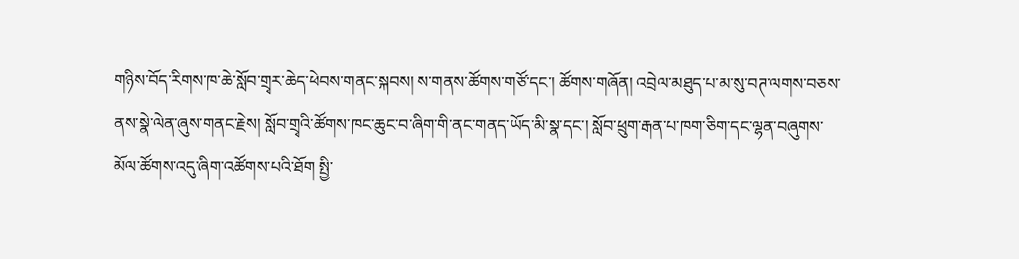གཉིས་བོད་རིགས་ཁ་ཆེ་སློབ་གྲྭར་ཆེད་ཕེབས་གནང་སྐབས། ས་གནས་ཚོགས་གཙོ་དང་། ཚོགས་གཞོན། འབྲེལ་མཐུད་པ་མ་སུ་བཊ་ལགས་བཅས་ནས་སྣེ་ལེན་ཞུས་གནང་རྗེས། སློབ་གྲྭའི་ཚོགས་ཁང་ཆུང་བ་ཞིག་གི་ནང་གནད་ཡོད་མི་སྣ་དང་། སློབ་ཕྲུག་རྒན་པ་ཁག་ཅིག་དང་ལྷན་བཞུགས་མོལ་ཚོགས་འདུ་ཞིག་འཚོགས་པའི་ཐོག སྤྱི་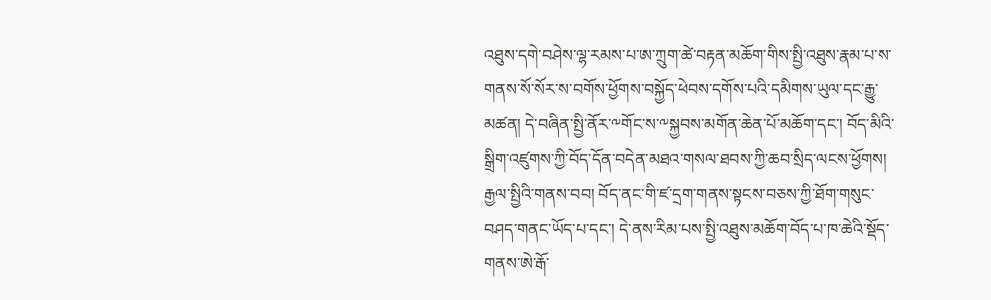འཐུས་དགེ་བཤེས་ལྷ་རམས་པ་ཨ་ཀྲུག་ཚེ་བརྟན་མཆོག་གིས་སྤྱི་འཐུས་རྣམ་པ་ས་གནས་སོ་སོར་ས་བགོས་ཕྱོགས་བསྐྱོད་ཕེབས་དགོས་པའི་དམིགས་ཡུལ་དང་རྒྱུ་མཚན། དེ་བཞིན་སྤྱི་ནོར་༸གོང་ས་༸སྐྱབས་མགོན་ཆེན་པོ་མཆོག་དང་། བོད་མིའི་སྒྲིག་འཛུགས་ཀྱི་བོད་དོན་བདེན་མཐའ་གསལ་ཐབས་ཀྱི་ཆབ་སྲིད་ལངས་ཕྱོགས། རྒྱལ་སྤྱིའི་གནས་བབ། བོད་ནང་གི་ཛ་དྲག་གནས་སྟངས་བཅས་ཀྱི་ཐོག་གསུང་བཤད་གནང་ཡོད་པ་དང་། དེ་ནས་རིམ་པས་སྤྱི་འཐུས་མཆོག་བོད་པ་ཁ་ཆེའི་སྡོད་གནས་ཨེ་རྒོ་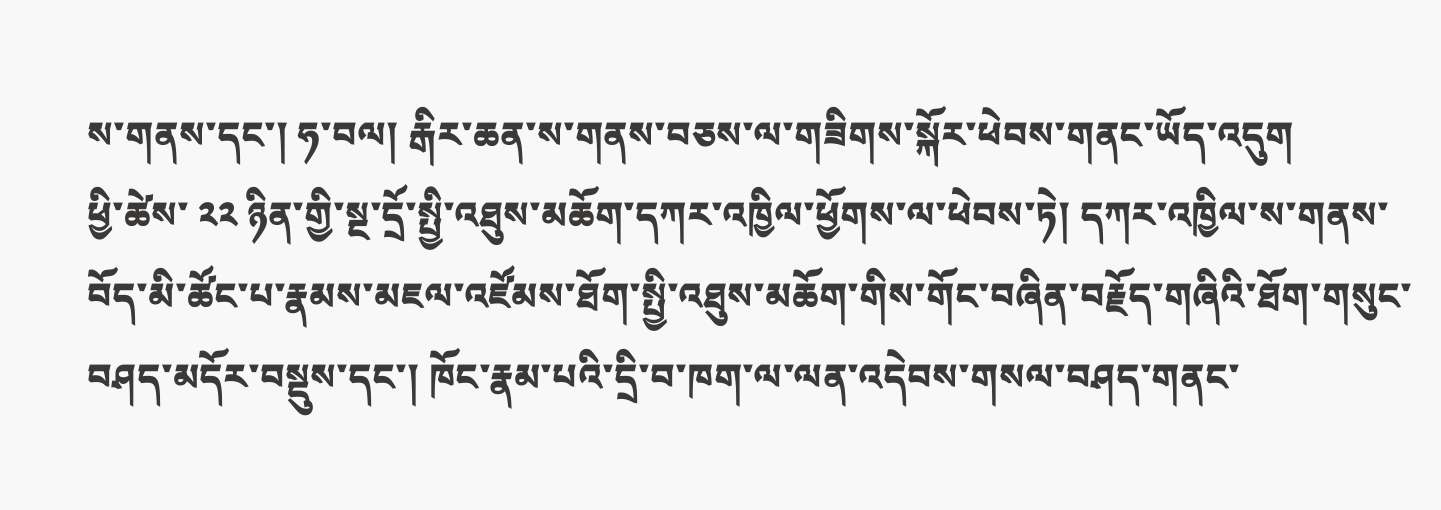ས་གནས་དང་། ཧ་བལ། རྒིར་ཆན་ས་གནས་བཅས་ལ་གཟིགས་སྐོར་ཕེབས་གནང་ཡོད་འདུག
ཕྱི་ཚེས་ ༢༢ ཉིན་གྱི་སྔ་དྲོ་སྤྱི་འཐུས་མཆོག་དཀར་འཁྱིལ་ཕྱོགས་ལ་ཕེབས་ཏེ། དཀར་འཁྱིལ་ས་གནས་བོད་མི་ཚོང་པ་རྣམས་མཇལ་འཛོམས་ཐོག་སྤྱི་འཐུས་མཆོག་གིས་གོང་བཞིན་བརྗོད་གཞིའི་ཐོག་གསུང་བཤད་མདོར་བསྡུས་དང་། ཁོང་རྣམ་པའི་དྲི་བ་ཁག་ལ་ལན་འདེབས་གསལ་བཤད་གནང་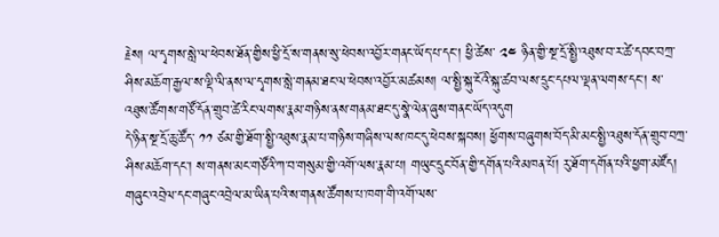རྗེས། ལ་དྭགས་སླེ་ལ་ཕེབས་ཐོན་གྱིས་ཕྱི་དྲོ་ས་གནས་སུ་ཕེབས་འབྱོར་གནང་ཡོད་པ་དང་། ཕྱི་ཚེས་ ༢༤ ཉིན་གྱི་སྔ་དྲོ་སྤྱི་འཐུས་བ་ར་ཚེ་དབང་བཀྲ་ཤིས་མཆོག་རྒྱལ་ས་ལྡི་ལི་ནས་ལ་དྭགས་སླེ་གནམ་ཐང་ལ་ཕེབས་འབྱོར་མཚམས། ལ་སྤྱི་སྐུ་ངོའི་སྐུ་ཚབ་ལས་དྲུང་དཔལ་ལྡན་ལགས་དང་། ས་འཐུས་ཚོགས་གཙོ་དོན་གྲུབ་ཚེ་རིང་ལགས་རྣམ་གཉིས་ནས་གནམ་ཐང་དུ་སྣེ་ལེན་ཞུས་གནང་ཡོད་འདུག
དེ་ཉིན་སྔ་དྲོ་ཆུ་ཚོད་ ༡༡ ཙམ་གྱི་ཐོག་སྤྱི་འཐུས་རྣམ་པ་གཉིས་གཞིས་ལས་ཁང་དུ་ཕེབས་སྐབས། ཕྱོགས་བཞུགས་བོད་མི་མང་སྤྱི་འཐུས་དོན་གྲུབ་བཀྲ་ཤིས་མཆོག་དང་། ས་གནས་མང་གཙོའི་ཀ་བ་གསུམ་གྱི་འགོ་ལས་རྣམ་པ། གཡུང་དྲུང་བོན་གྱི་དགོན་པའི་མཁན་པོ། རུ་ཐོག་དགོན་པའི་ཕྱག་མཛོད། གཞུང་འབྲེལ་དང་གཞུང་འབྲེལ་མ་ཡིན་པའི་ས་གནས་ཚོགས་པ་ཁག་གི་འགོ་ལས་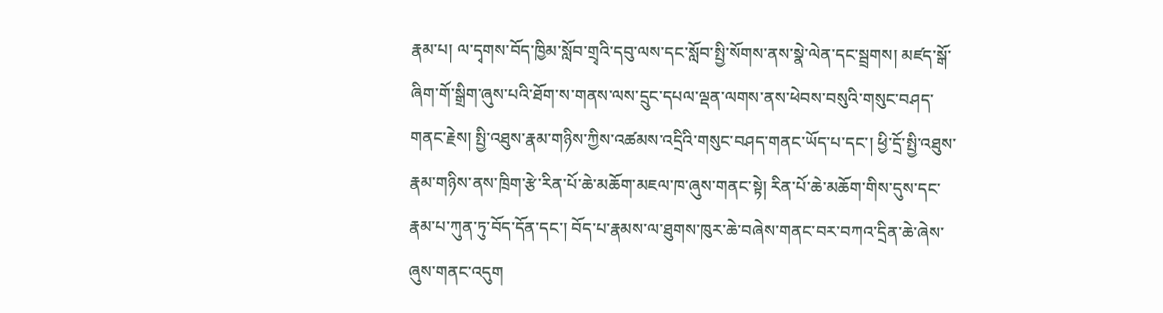རྣམ་པ། ལ་དྭགས་བོད་ཁྱིམ་སློབ་གྲྭའི་དབུ་ལས་དང་སློབ་སྤྱི་སོགས་ནས་སྣེ་ལེན་དང་སྦྲགས། མཛད་སྒོ་ཞིག་གོ་སྒྲིག་ཞུས་པའི་ཐོག་ས་གནས་ལས་དྲུང་དཔལ་ལྡན་ལགས་ནས་ཕེབས་བསུའི་གསུང་བཤད་གནང་རྗེས། སྤྱི་འཐུས་རྣམ་གཉིས་ཀྱིས་འཚམས་འདྲིའི་གསུང་བཤད་གནང་ཡོད་པ་དང་། ཕྱི་དྲོ་སྤྱི་འཐུས་རྣམ་གཉིས་ནས་ཁྲིག་རྩེ་རིན་པོ་ཆེ་མཆོག་མཇལ་ཁ་ཞུས་གནང་སྟེ། རིན་པོ་ཆེ་མཆོག་གིས་དུས་དང་རྣམ་པ་ཀུན་ཏུ་བོད་དོན་དང་། བོད་པ་རྣམས་ལ་ཐུགས་ཁུར་ཆེ་བཞེས་གནང་བར་བཀའ་དྲིན་ཆེ་ཞེས་ཞུས་གནང་འདུག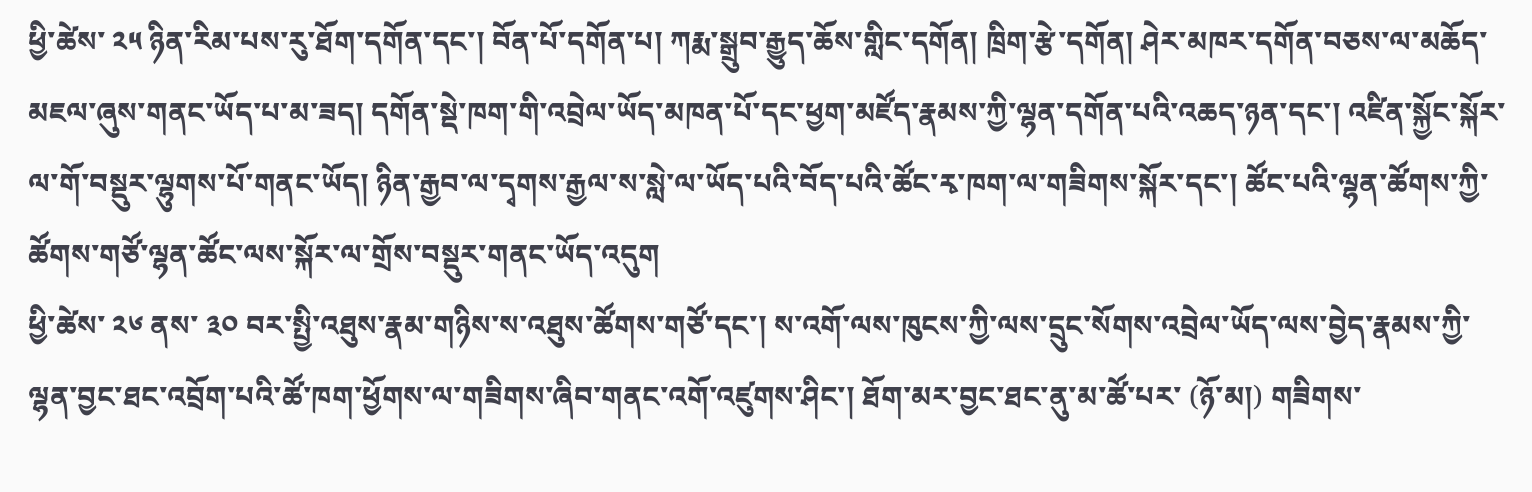ཕྱི་ཚེས་ ༢༥ ཉིན་རིམ་པས་རུ་ཐོག་དགོན་དང་། བོན་པོ་དགོན་པ། ཀརྨ་སྒྲུབ་རྒྱུད་ཆོས་གླིང་དགོན། ཁྲིག་རྩེ་དགོན། ཤེར་མཁར་དགོན་བཅས་ལ་མཆོད་མཇལ་ཞུས་གནང་ཡོད་པ་མ་ཟད། དགོན་སྡེ་ཁག་གི་འབྲེལ་ཡོད་མཁན་པོ་དང་ཕྱག་མཛོད་རྣམས་ཀྱི་ལྷན་དགོན་པའི་འཆད་ཉན་དང་། འཛིན་སྐྱོང་སྐོར་ལ་གོ་བསྡུར་ལྷུགས་པོ་གནང་ཡོད། ཉིན་རྒྱབ་ལ་དྭགས་རྒྱལ་ས་སླེ་ལ་ཡོད་པའི་བོད་པའི་ཚོང་རྭ་ཁག་ལ་གཟིགས་སྐོར་དང་། ཚོང་པའི་ལྷན་ཚོགས་ཀྱི་ཚོགས་གཙོ་ལྷན་ཚོང་ལས་སྐོར་ལ་གྲོས་བསྡུར་གནང་ཡོད་འདུག
ཕྱི་ཚེས་ ༢༦ ནས་ ༣༠ བར་སྤྱི་འཐུས་རྣམ་གཉིས་ས་འཐུས་ཚོགས་གཙོ་དང་། ས་འགོ་ལས་ཁུངས་ཀྱི་ལས་དྲུང་སོགས་འབྲེལ་ཡོད་ལས་བྱེད་རྣམས་ཀྱི་ལྷན་བྱང་ཐང་འབྲོག་པའི་ཚོ་ཁག་ཕྱོགས་ལ་གཟིགས་ཞིབ་གནང་འགོ་འཛུགས་ཤིང་། ཐོག་མར་བྱང་ཐང་ནུ་མ་ཚོ་པར་ (ཉོ་མ།) གཟིགས་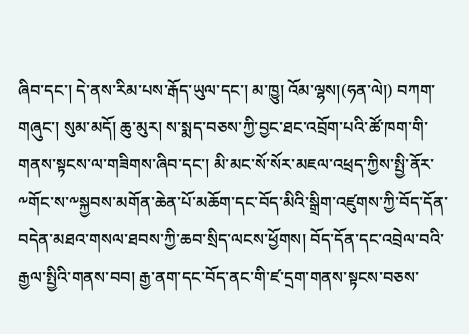ཞིབ་དང་། དེ་ནས་རིམ་པས་རྒོད་ཡུལ་དང་། མ་ཁྱུ། འོམ་ལྷས།(ཧན་ལེ།) བཀག་གཞུང་། སུམ་མདོ། ཆུ་མུར། ས་སྨད་བཅས་ཀྱི་བྱང་ཐང་འབྲོག་པའི་ཚོ་ཁག་གི་གནས་སྟངས་ལ་གཟིགས་ཞིབ་དང་། མི་མང་སོ་སོར་མཇལ་འཕྲད་ཀྱིས་སྤྱི་ནོར་༸གོང་ས་༸སྐྱབས་མགོན་ཆེན་པོ་མཆོག་དང་བོད་མིའི་སྒྲིག་འཛུགས་ཀྱི་བོད་དོན་བདེན་མཐའ་གསལ་ཐབས་ཀྱི་ཆབ་སྲིད་ལངས་ཕྱོགས། བོད་དོན་དང་འབྲེལ་བའི་རྒྱལ་སྤྱིའི་གནས་བབ། རྒྱ་ནག་དང་བོད་ནང་གི་ཛ་དྲག་གནས་སྟངས་བཅས་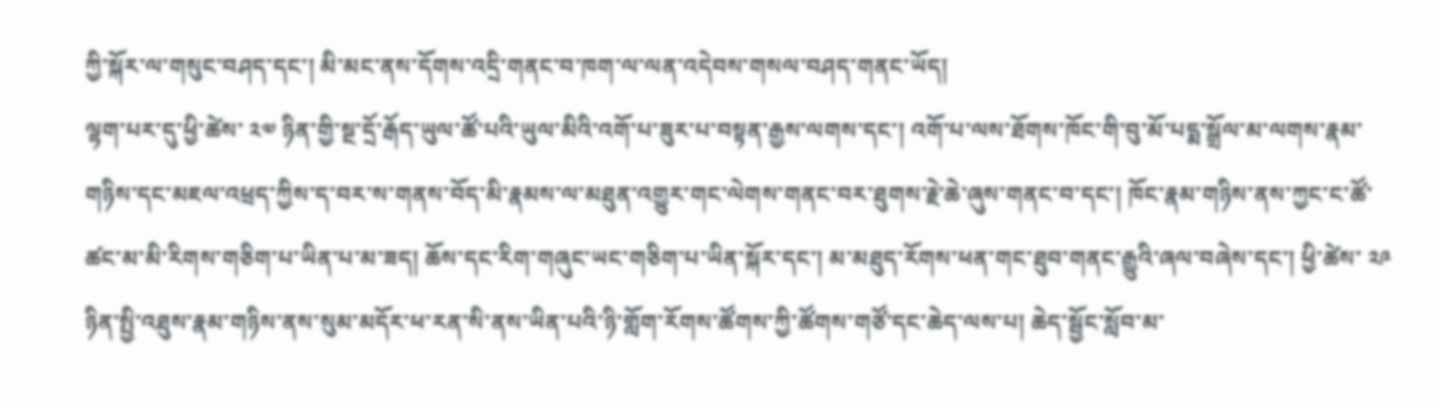ཀྱི་སྐོར་ལ་གསུང་བཤད་དང་། མི་མང་ནས་དོགས་འདྲི་གནང་བ་ཁག་ལ་ལན་འདེབས་གསལ་བཤད་གནང་ཡོད།
ལྷག་པར་དུ་ཕྱི་ཚེས་ ༢༧ ཉིན་གྱི་སྔ་དྲོ་རྒོད་ཡུལ་ཚོ་པའི་ཡུལ་མིའི་འགོ་པ་ཟུར་པ་བསྟན་རྒྱས་ལགས་དང་། འགོ་པ་ལས་ཐོགས་ཁོང་གི་བུ་མོ་པདྨ་སྒྲོལ་མ་ལགས་རྣམ་གཉིས་དང་མཇལ་འཕྲད་ཀྱིས་ད་བར་ས་གནས་བོད་མི་རྣམས་ལ་མཐུན་འགྱུར་གང་ལེགས་གནང་བར་ཐུགས་རྗེ་ཆེ་ཞུས་གནང་བ་དང་། ཁོང་རྣམ་གཉིས་ནས་ཀྱང་ང་ཚོ་ཚང་མ་མི་རིགས་གཅིག་པ་ཡིན་པ་མ་ཟད། ཆོས་དང་རིག་གཞུང་ཡང་གཅིག་པ་ཡིན་སྐོར་དང་། མ་མཐུད་རོགས་ཕན་གང་ཐུབ་གནང་རྒྱུའི་ཞལ་བཞེས་དང་། ཕྱི་ཚེས་ ༢༩ ཉིན་སྤྱི་འཐུས་རྣམ་གཉིས་ནས་སུམ་མདོར་ཕ་རན་སི་ནས་ཡིན་པའི་ཉི་གློག་རོགས་ཚོགས་ཀྱི་ཚོགས་གཙོ་དང་ཆེད་ལས་པ། ཆེད་སྦྱོང་སློབ་མ་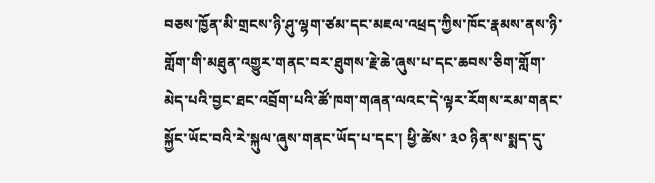བཅས་ཁྱོན་མི་གྲངས་ཉི་ཤུ་ལྷག་ཙམ་དང་མཇལ་འཕྲད་ཀྱིས་ཁོང་རྣམས་ནས་ཉི་གློག་གི་མཐུན་འགྱུར་གནང་བར་ཐུགས་རྗེ་ཆེ་ཞུས་པ་དང་ཆབས་ཅིག་གློག་མེད་པའི་བྱང་ཐང་འབྲོག་པའི་ཚོ་ཁག་གཞན་ལའང་དེ་ལྟར་རོགས་རམ་གནང་སྐྱོང་ཡོང་བའི་རེ་སྐུལ་ཞུས་གནང་ཡོད་པ་དང་། ཕྱི་ཚེས་ ༣༠ ཉིན་ས་སྨད་དུ་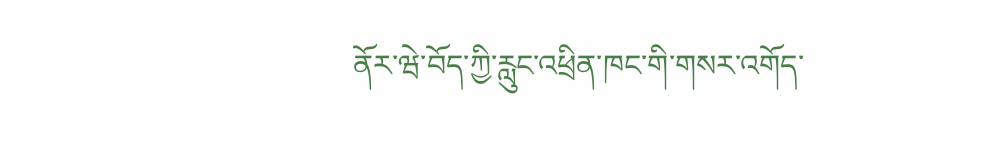ནོར་ཝེ་བོད་ཀྱི་རླུང་འཕྲིན་ཁང་གི་གསར་འགོད་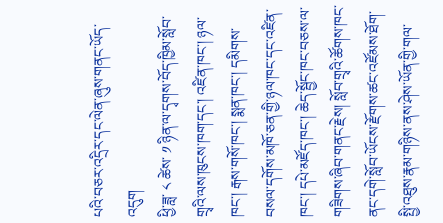པའི་བཅར་འདྲིར་དང་ལེན་ཞུས་གནང་ཡོད་འདུག
ཕྱི་ཟླ་ ༨ ཚེས་ ༡ ཉིན་ལ་དྭགས་བོད་ཁྱིམ་སློབ་གྲྭའི་ལས་ཁུངས་ཁག་དང་། འཛིན་ཁང་། ཉལ་ཁང་། རྒས་གསོ་ཁང་། སྨན་ཁང་། དམིགས་བསལ་དགོས་མཁོ་ཅན་གྱི་ཉལ་ཁང་དང་འཛིན་ཁང་། དཔེ་མཛོད་ཁང་། ཆེད་སྦྱོང་ཁང་བཅས་ལ་གཟིགས་ཞིབ་གནང་རྗེས། སློབ་གྲྭའི་ཚོགས་ཁང་ནང་དགེ་སློབ་ཡོངས་རྫོགས་ཚང་འཛོམས་ཐོག་སྤྱི་འཐུས་རྣམ་གཉིས་ནས་ཤེས་ཡོན་གྱི་གལ་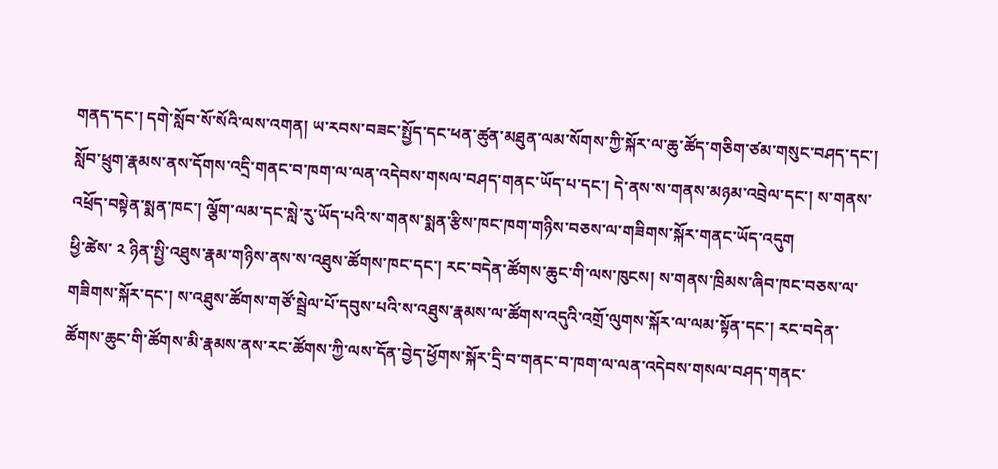གནད་དང་། དགེ་སློབ་སོ་སོའི་ལས་འགན། ཡ་རབས་བཟང་སྤྱོད་དང་ཕན་ཚུན་མཐུན་ལམ་སོགས་ཀྱི་སྐོར་ལ་ཆུ་ཚོད་གཅིག་ཙམ་གསུང་བཤད་དང་། སློབ་ཕྲུག་རྣམས་ནས་དོགས་འདྲི་གནང་བ་ཁག་ལ་ལན་འདེབས་གསལ་བཤད་གནང་ཡོད་པ་དང་། དེ་ནས་ས་གནས་མཉམ་འབྲེལ་དང་། ས་གནས་འཕྲོད་བསྟེན་སྨན་ཁང་། ལྕོག་ལམ་དང་སླེ་རུ་ཡོད་པའི་ས་གནས་སྨན་རྩིས་ཁང་ཁག་གཉིས་བཅས་ལ་གཟིགས་སྐོར་གནང་ཡོད་འདུག
ཕྱི་ཚེས་ ༢ ཉིན་སྤྱི་འཐུས་རྣམ་གཉིས་ནས་ས་འཐུས་ཚོགས་ཁང་དང་། རང་བདེན་ཚོགས་ཆུང་གི་ལས་ཁུངས། ས་གནས་ཁྲིམས་ཞིབ་ཁང་བཅས་ལ་གཟིགས་སྐོར་དང་། ས་འཐུས་ཚོགས་གཙོ་སྦྲེལ་པོ་དབུས་པའི་ས་འཐུས་རྣམས་ལ་ཚོགས་འདུའི་འགྲོ་ལུགས་སྐོར་ལ་ལམ་སྟོན་དང་། རང་བདེན་ཚོགས་ཆུང་གི་ཚོགས་མི་རྣམས་ནས་རང་ཚོགས་ཀྱི་ལས་དོན་བྱེད་ཕྱོགས་སྐོར་དྲི་བ་གནང་བ་ཁག་ལ་ལན་འདེབས་གསལ་བཤད་གནང་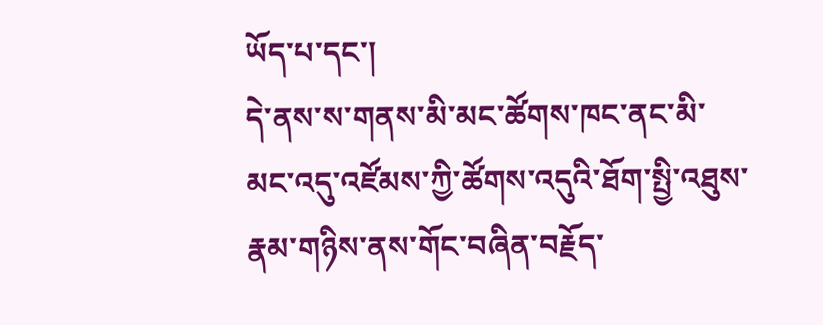ཡོད་པ་དང་།
དེ་ནས་ས་གནས་མི་མང་ཚོགས་ཁང་ནང་མི་མང་འདུ་འཛོམས་ཀྱི་ཚོགས་འདུའི་ཐོག་སྤྱི་འཐུས་རྣམ་གཉིས་ནས་གོང་བཞིན་བརྗོད་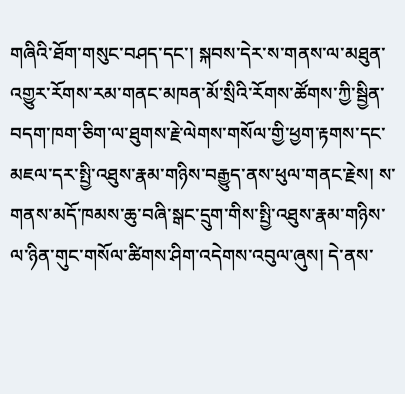གཞིའི་ཐོག་གསུང་བཤད་དང་། སྐབས་དེར་ས་གནས་ལ་མཐུན་འགྱུར་རོགས་རམ་གནང་མཁན་མོ་སྲིའི་རོགས་ཚོགས་ཀྱི་སྦྱིན་བདག་ཁག་ཅིག་ལ་ཐུགས་རྗེ་ལེགས་གསོལ་གྱི་ཕྱག་རྟགས་དང་མཇལ་དར་སྤྱི་འཐུས་རྣམ་གཉིས་བརྒྱུད་ནས་ཕུལ་གནང་རྗེས། ས་གནས་མདོ་ཁམས་ཆུ་བཞི་སྒང་དྲུག་གིས་སྤྱི་འཐུས་རྣམ་གཉིས་ལ་ཉིན་གུང་གསོལ་ཚིགས་ཤིག་འདེགས་འབུལ་ཞུས། དེ་ནས་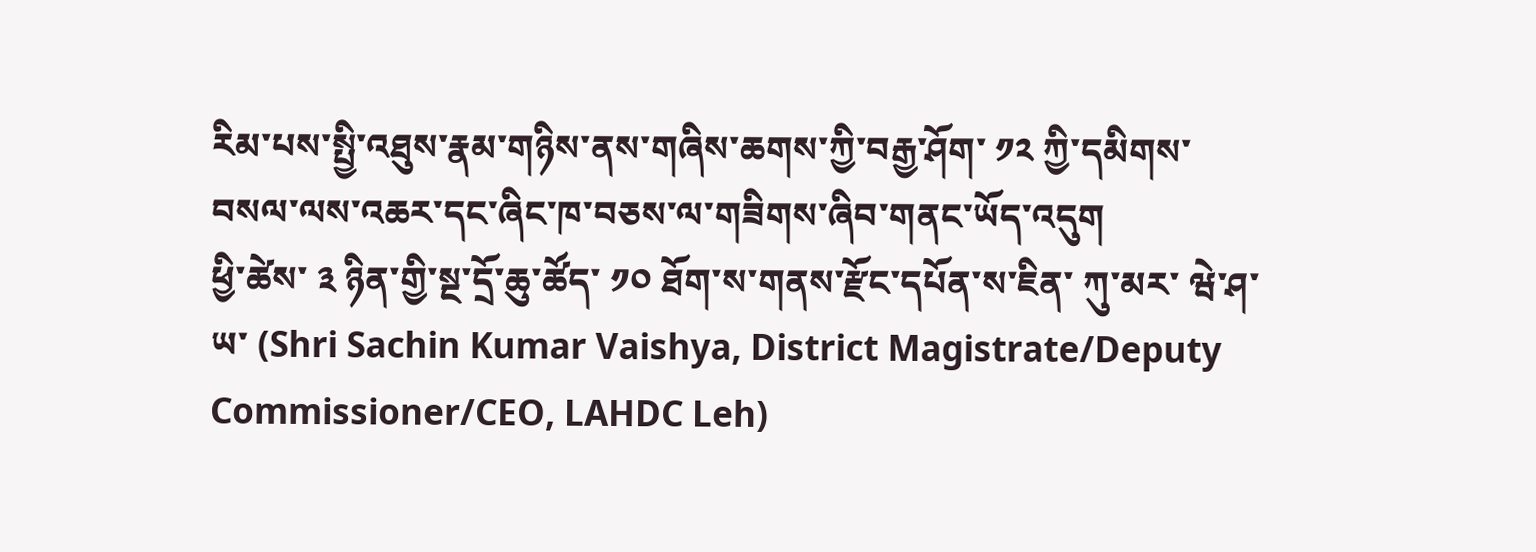རིམ་པས་སྤྱི་འཐུས་རྣམ་གཉིས་ནས་གཞིས་ཆགས་ཀྱི་བརྒྱ་ཤོག་ ༡༢ ཀྱི་དམིགས་བསལ་ལས་འཆར་དང་ཞིང་ཁ་བཅས་ལ་གཟིགས་ཞིབ་གནང་ཡོད་འདུག
ཕྱི་ཚེས་ ༣ ཉིན་གྱི་སྔ་དྲོ་ཆུ་ཚོད་ ༡༠ ཐོག་ས་གནས་རྫོང་དཔོན་ས་ཇིན་ ཀུ་མར་ ཝེ་ཤ་ཡ་ (Shri Sachin Kumar Vaishya, District Magistrate/Deputy Commissioner/CEO, LAHDC Leh)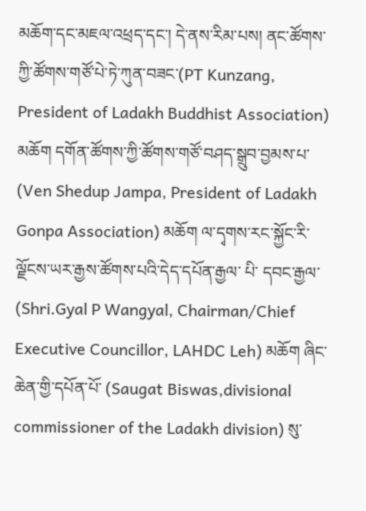མཆོག་དང་མཇལ་འཕྲད་དང་། དེ་ནས་རིམ་པས། ནང་ཚོགས་ཀྱི་ཚོགས་གཙོ་པེ་ཏེ་ཀུན་བཟང་(PT Kunzang, President of Ladakh Buddhist Association) མཆོག དགོན་ཚོགས་ཀྱི་ཚོགས་གཙོ་བཤད་སྒྲུབ་བྱམས་པ་ (Ven Shedup Jampa, President of Ladakh Gonpa Association) མཆོག ལ་དྭགས་རང་སྐྱོང་རི་ལྗོངས་ཡར་རྒྱས་ཚོགས་པའི་དེད་དཔོན་རྒྱལ་ པི་ དབང་རྒྱལ་ (Shri.Gyal P Wangyal, Chairman/Chief Executive Councillor, LAHDC Leh) མཆོག ཞིང་ཆེན་གྱི་དཔོན་པོ་ (Saugat Biswas,divisional commissioner of the Ladakh division) སུ་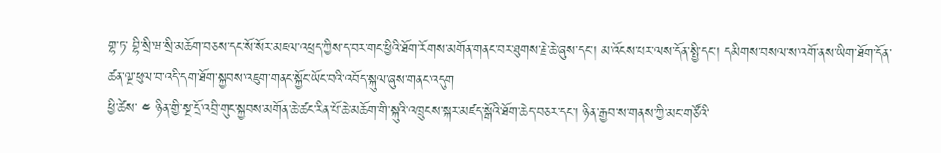གྷ་ཏ་ བྷི་སྲི་ཝ་སྲི་མཆོག་བཅས་དང་སོ་སོར་མཇལ་འཕྲད་ཀྱིས་ད་བར་གང་ཕྱིའི་ཐོག་རོགས་མགོན་གནང་བར་ཐུགས་རྗེ་ཆེ་ཞུས་དང་། མ་འོངས་པར་ལས་དོན་སྤྱི་དང་། དམིགས་བསལ་ས་འགོ་ནས་ཡིག་ཐོག་དོན་ཚན་ལྔ་ཕུལ་བ་འདི་དག་ཐོག་སྐྱབས་འཇུག་གནང་སྐྱོང་ཡོང་བའི་འབོད་སྐུལ་ཞུས་གནང་འདུག
ཕྱི་ཚེས་ ༤ ཉིན་གྱི་སྔ་དྲོ་འབྲི་གུང་སྐྱབས་མགོན་ཆེ་ཚང་རིན་པོ་ཆེ་མཆོག་གི་སྐུའི་འཁྲུངས་སྐར་མཛད་སྒོའི་ཐོག་ཆེད་བཅར་དང་། ཉིན་རྒྱབ་ས་གནས་ཀྱི་མང་གཙོའི་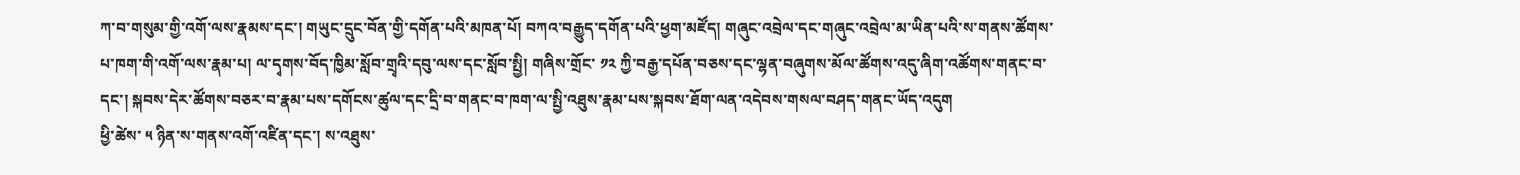ཀ་བ་གསུམ་གྱི་འགོ་ལས་རྣམས་དང་། གཡུང་དྲུང་བོན་གྱི་དགོན་པའི་མཁན་པོ། བཀའ་བརྒྱུད་དགོན་པའི་ཕྱག་མཛོད། གཞུང་འབྲེལ་དང་གཞུང་འབྲེལ་མ་ཡིན་པའི་ས་གནས་ཚོགས་པ་ཁག་གི་འགོ་ལས་རྣམ་པ། ལ་དྭགས་བོད་ཁྱིམ་སློབ་གྲྭའི་དབུ་ལས་དང་སློབ་སྤྱི། གཞིས་གྲོང་ ༡༢ ཀྱི་བརྒྱ་དཔོན་བཅས་དང་ལྷན་བཞུགས་མོལ་ཚོགས་འདུ་ཞིག་འཚོགས་གནང་བ་དང་། སྐབས་དེར་ཚོགས་བཅར་བ་རྣམ་པས་དགོངས་ཚུལ་དང་དྲི་བ་གནང་བ་ཁག་ལ་སྤྱི་འཐུས་རྣམ་པས་སྐབས་ཐོག་ལན་འདེབས་གསལ་བཤད་གནང་ཡོད་འདུག
ཕྱི་ཚེས་ ༥ ཉིན་ས་གནས་འགོ་འཛིན་དང་། ས་འཐུས་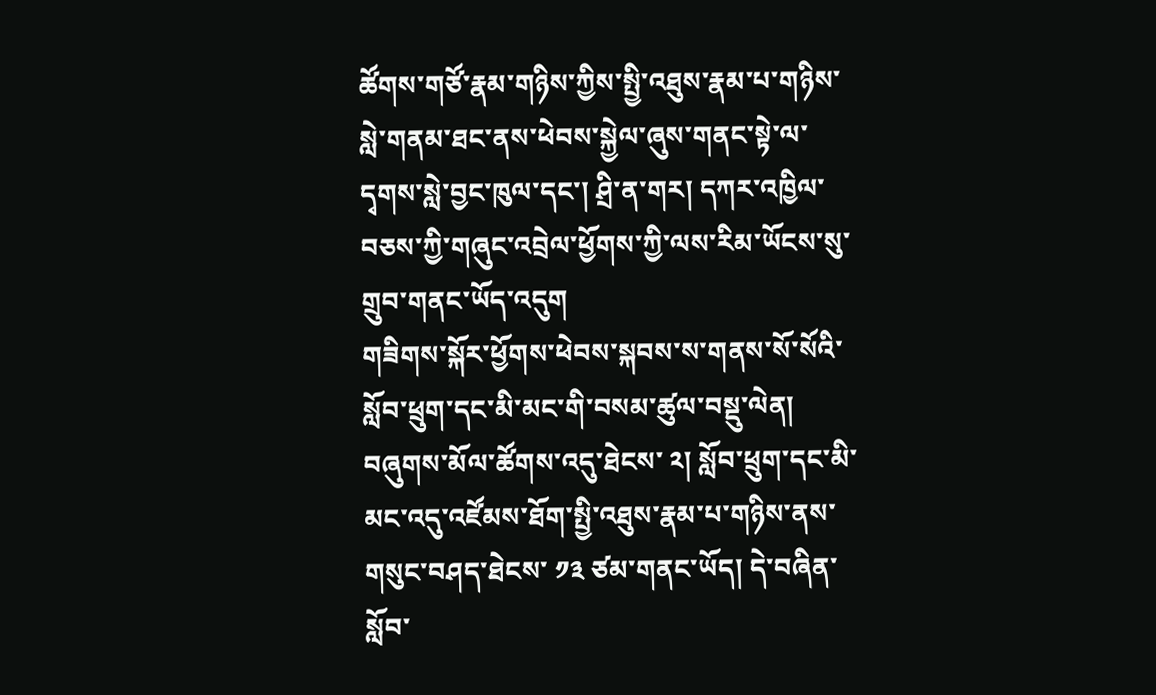ཚོགས་གཙོ་རྣམ་གཉིས་ཀྱིས་སྤྱི་འཐུས་རྣམ་པ་གཉིས་སླེ་གནམ་ཐང་ནས་ཕེབས་སྐྱེལ་ཞུས་གནང་སྟེ་ལ་དྭགས་སླེ་བྱང་ཁུལ་དང་། ཤྲི་ན་གར། དཀར་འཁྱིལ་བཅས་ཀྱི་གཞུང་འབྲེལ་ཕྱོགས་ཀྱི་ལས་རིམ་ཡོངས་སུ་གྲུབ་གནང་ཡོད་འདུག
གཟིགས་སྐོར་ཕྱོགས་ཕེབས་སྐབས་ས་གནས་སོ་སོའི་སློབ་ཕྲུག་དང་མི་མང་གི་བསམ་ཚུལ་བསྡུ་ལེན། བཞུགས་མོལ་ཚོགས་འདུ་ཐེངས་ ༢། སློབ་ཕྲུག་དང་མི་མང་འདུ་འཛོམས་ཐོག་སྤྱི་འཐུས་རྣམ་པ་གཉིས་ནས་གསུང་བཤད་ཐེངས་ ༡༣ ཙམ་གནང་ཡོད། དེ་བཞིན་སློབ་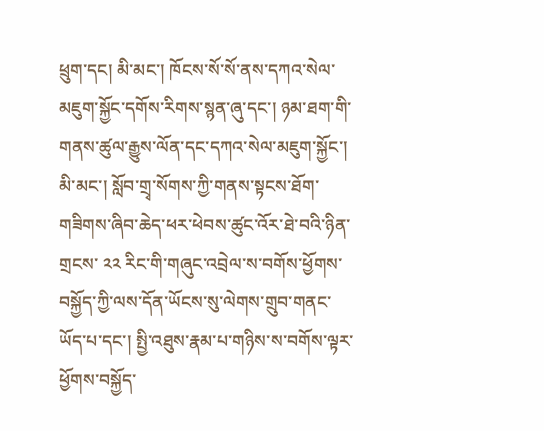ཕྲུག་དང། མི་མང་། ཁོངས་སོ་སོ་ནས་དཀའ་སེལ་མཇུག་སྐྱོང་དགོས་རིགས་སྙན་ཞུ་དང་། ཉམ་ཐག་གི་གནས་ཚུལ་རྒྱུས་ལོན་དང་དཀའ་སེལ་མཇུག་སྐྱོང་། མི་མང་། སློབ་གྲྭ་སོགས་ཀྱི་གནས་སྟངས་ཐོག་གཟིགས་ཞིབ་ཆེད་ཕར་ཕེབས་ཚུང་འོར་ཐེ་བའི་ཉིན་གྲངས་ ༢༢ རིང་གི་གཞུང་འབྲེལ་ས་བགོས་ཕྱོགས་བསྐྱོད་ཀྱི་ལས་དོན་ཡོངས་སུ་ལེགས་གྲུབ་གནང་ཡོད་པ་དང་། སྤྱི་འཐུས་རྣམ་པ་གཉིས་ས་བགོས་ལྟར་ཕྱོགས་བསྐྱོད་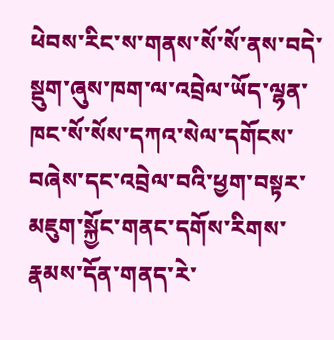ཕེབས་རིང་ས་གནས་སོ་སོ་ནས་བདེ་སྡུག་ཞུས་ཁག་ལ་འབྲེལ་ཡོད་ལྷན་ཁང་སོ་སོས་དཀའ་སེལ་དགོངས་བཞེས་དང་འབྲེལ་བའི་ཕྱག་བསྟར་མཇུག་སྐྱོང་གནང་དགོས་རིགས་རྣམས་དོན་གནད་རེ་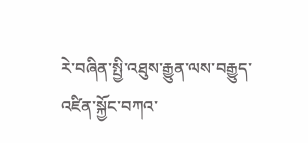རེ་བཞིན་སྤྱི་འཐུས་རྒྱུན་ལས་བརྒྱུད་འཛིན་སྐྱོང་བཀའ་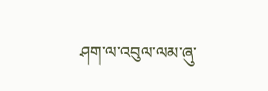ཤག་ལ་འབུལ་ལམ་ཞུ་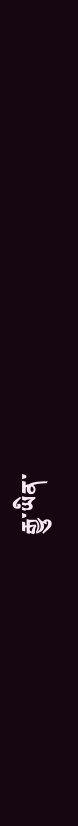རྒྱུ་ཡིན་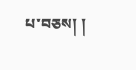པ་བཅས། །